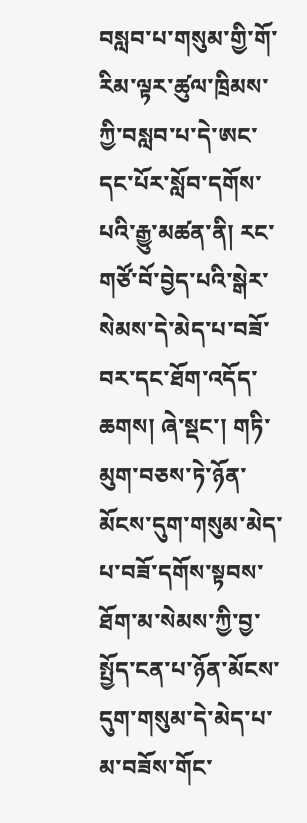བསླབ་པ་གསུམ་གྱི་གོ་རིམ་ལྟར་ཚུལ་ཁྲིམས་ཀྱི་བསླབ་པ་དེ་ཨང་དང་པོར་སློབ་དགོས་པའི་རྒྱུ་མཚན་ནི། རང་གཙོ་བོ་བྱེད་པའི་སྒེར་སེམས་དེ་མེད་པ་བཟོ་བར་དང་ཐོག་འདོད་ཆགས། ཞེ་སྡང་། གཏི་མུག་བཅས་ཏེ་ཉོན་མོངས་དུག་གསུམ་མེད་པ་བཟོ་དགོས་སྟབས་ཐོག་མ་སེམས་ཀྱི་བྱ་སྤྱོད་ངན་པ་ཉོན་མོངས་དུག་གསུམ་དེ་མེད་པ་མ་བཟོས་གོང་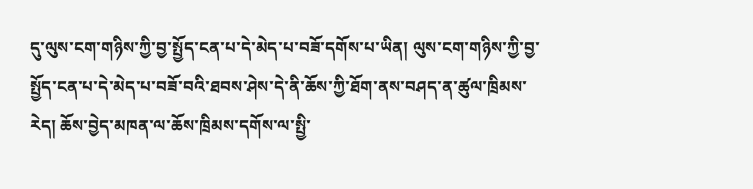དུ་ལུས་ངག་གཉིས་ཀྱི་བྱ་སྤྱོད་ངན་པ་དེ་མེད་པ་བཟོ་དགོས་པ་ཡིན། ལུས་ངག་གཉིས་ཀྱི་བྱ་སྤྱོད་ངན་པ་དེ་མེད་པ་བཟོ་བའི་ཐབས་ཤེས་དེ་ནི་ཆོས་ཀྱི་ཐོག་ནས་བཤད་ན་ཚུལ་ཁྲིམས་རེད། ཆོས་བྱེད་མཁན་ལ་ཆོས་ཁྲིམས་དགོས་ལ་སྤྱི་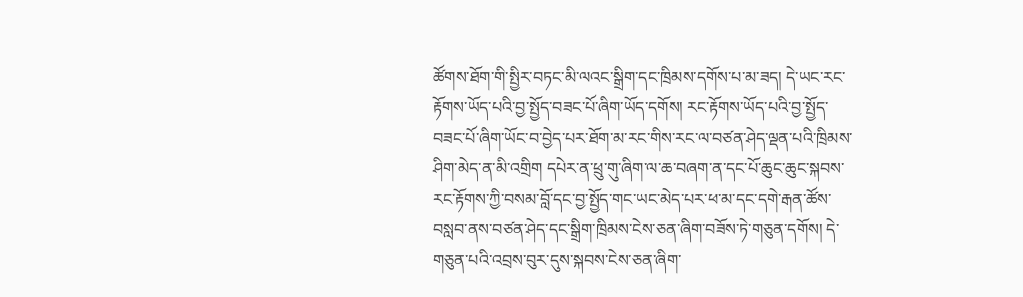ཚོགས་ཐོག་གི་སྤྱིར་བཏང་མི་ལའང་སྒྲིག་དང་ཁྲིམས་དགོས་པ་མ་ཟད། དེ་ཡང་རང་རྟོགས་ཡོད་པའི་བྱ་སྤྱོད་བཟང་པོ་ཞིག་ཡོད་དགོས། རང་རྟོགས་ཡོད་པའི་བྱ་སྤྱོད་བཟང་པོ་ཞིག་ཡོང་བ་བྱེད་པར་ཐོག་མ་རང་གིས་རང་ལ་བཙན་ཤེད་ལྡན་པའི་ཁྲིམས་ཤིག་མེད་ན་མི་འགྲིག དཔེར་ན་ཕྲུ་གུ་ཞིག་ལ་ཆ་བཞག་ན་དང་པོ་ཆུང་ཆུང་སྐབས་རང་རྟོགས་ཀྱི་བསམ་བློ་དང་བྱ་སྤྱོད་གང་ཡང་མེད་པར་ཕ་མ་དང་དགེ་རྒན་ཚོས་བསླབ་ནས་བཙན་ཤེད་དང་སྒྲིག་ཁྲིམས་ངེས་ཅན་ཞིག་བཟོས་ཏེ་གཅུན་དགོས། དེ་གཅུན་པའི་འབྲས་བུར་དུས་སྐབས་ངེས་ཅན་ཞིག་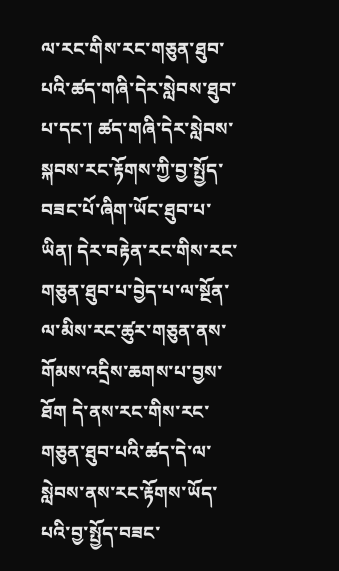ལ་རང་གིས་རང་གཅུན་ཐུབ་པའི་ཚད་གཞི་དེར་སླེབས་ཐུབ་པ་དང་། ཚད་གཞི་དེར་སླེབས་སྐབས་རང་རྟོགས་ཀྱི་བྱ་སྤྱོད་བཟང་པོ་ཞིག་ཡོང་ཐུབ་པ་ཡིན། དེར་བརྟེན་རང་གིས་རང་གཅུན་ཐུབ་པ་བྱེད་པ་ལ་སྔོན་ལ་མིས་རང་ཚུར་གཅུན་ནས་གོམས་འདྲིས་ཆགས་པ་བྱས་ཐོག དེ་ནས་རང་གིས་རང་གཅུན་ཐུབ་པའི་ཚད་དེ་ལ་སླེབས་ནས་རང་རྟོགས་ཡོད་པའི་བྱ་སྤྱོད་བཟང་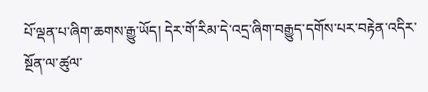པོ་ལྡན་པ་ཞིག་ཆགས་རྒྱུ་ཡོད། དེར་གོ་རིམ་དེ་འདྲ་ཞིག་བརྒྱུད་དགོས་པར་བརྟེན་འདིར་སྔོན་ལ་ཚུལ་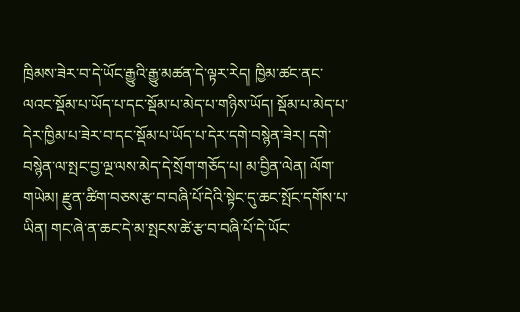ཁྲིམས་ཟེར་བ་དེ་ཡོང་རྒྱུའི་རྒྱུ་མཚན་དེ་ལྟར་རེད། ཁྱིམ་ཚང་ནང་ལའང་སྡོམ་པ་ཡོད་པ་དང་སྡོམ་པ་མེད་པ་གཉིས་ཡོད། སྡོམ་པ་མེད་པ་དེར་ཁྱིམ་པ་ཟེར་བ་དང་སྡོམ་པ་ཡོད་པ་དེར་དགེ་བསྙེན་ཟེར། དགེ་བསྙེན་ལ་སྤང་བྱ་ལྔ་ལས་མེད་དེ་སྲོག་གཅོད་པ། མ་བྱིན་ལེན། ལོག་གཡེམ། རྫུན་ཚིག་བཅས་རྩ་བ་བཞི་པོ་དེའི་སྟེང་དུ་ཆང་སྤོང་དགོས་པ་ཡིན། གང་ཞེ་ན་ཆང་དེ་མ་སྤངས་ཚེ་རྩ་བ་བཞི་པོ་དེ་ཡོང་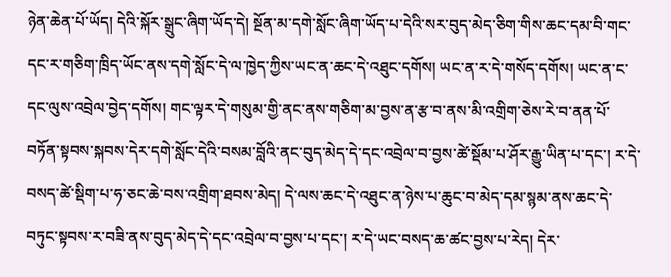ཉེན་ཆེན་པོ་ཡོད། དེའི་སྐོར་སྒྲུང་ཞིག་ཡོད་དེ། སྔོན་མ་དགེ་སློང་ཞིག་ཡོད་པ་དེའི་སར་བུད་མེད་ཅིག་གིས་ཆང་དམ་བི་གང་དང་ར་གཅིག་ཁྲིད་ཡོང་ནས་དགེ་སློང་དེ་ལ་ཁྱེད་ཀྱིས་ཡང་ན་ཆང་དེ་འཐུང་དགོས། ཡང་ན་ར་དེ་གསོད་དགོས། ཡང་ན་ང་དང་ལུས་འབྲེལ་བྱེད་དགོས། གང་ལྟར་དེ་གསུམ་གྱི་ནང་ནས་གཅིག་མ་བྱས་ན་རྩ་བ་ནས་མི་འགྲིག་ཅེས་རེ་བ་ནན་པོ་བཏོན་སྟབས་སྐབས་དེར་དགེ་སློང་དེའི་བསམ་བློའི་ནང་བུད་མེད་དེ་དང་འབྲེལ་བ་བྱས་ཚེ་སྡོམ་པ་ཤོར་རྒྱུ་ཡིན་པ་དང་། ར་དེ་བསད་ཚེ་སྡིག་པ་ཧ་ཅང་ཆེ་བས་འགྲིག་ཐབས་མེད། དེ་ལས་ཆང་དེ་འཐུང་ན་ཉེས་པ་ཆུང་བ་མེད་དམ་སྙམ་ནས་ཆང་དེ་བཏུང་སྟབས་ར་བཟི་ནས་བུད་མེད་དེ་དང་འབྲེལ་བ་བྱས་པ་དང་། ར་དེ་ཡང་བསད་ཆ་ཚང་བྱས་པ་རེད། དེར་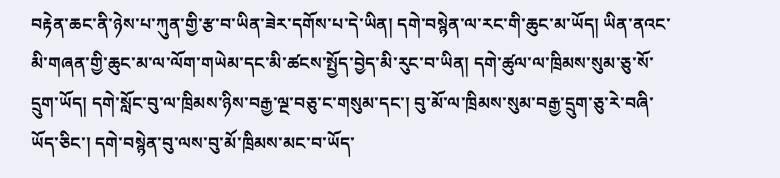བརྟེན་ཆང་ནི་ཉེས་པ་ཀུན་གྱི་རྩ་བ་ཡིན་ཟེར་དགོས་པ་དེ་ཡིན། དགེ་བསྙེན་ལ་རང་གི་ཆུང་མ་ཡོད། ཡིན་ནའང་མི་གཞན་གྱི་ཆུང་མ་ལ་ལོག་གཡེམ་དང་མི་ཚངས་སྤྱོད་བྱེད་མི་རུང་བ་ཡིན། དགེ་ཚུལ་ལ་ཁྲིམས་སུམ་ཅུ་སོ་དྲུག་ཡོད། དགེ་སློང་བུ་ལ་ཁྲིམས་ཉིས་བརྒྱ་ལྔ་བཅུ་ང་གསུམ་དང་། བུ་མོ་ལ་ཁྲིམས་སུམ་བརྒྱ་དྲུག་ཅུ་རེ་བཞི་ཡོད་ཅིང་། དགེ་བསྙེན་བུ་ལས་བུ་མོ་ཁྲིམས་མང་བ་ཡོད་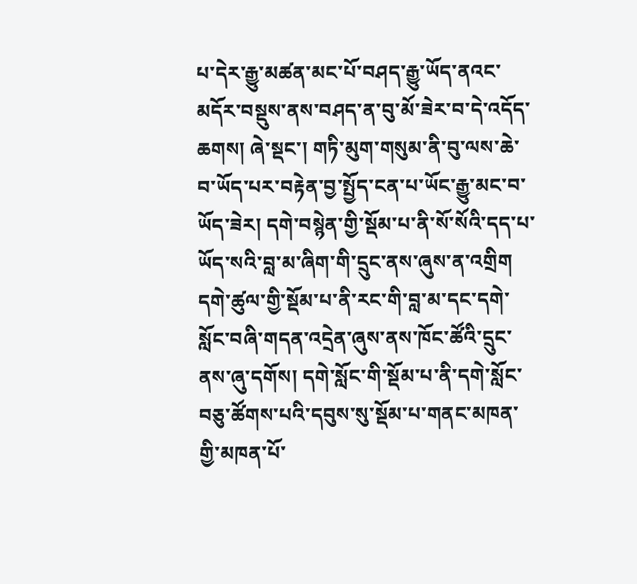པ་དེར་རྒྱུ་མཚན་མང་པོ་བཤད་རྒྱུ་ཡོད་ནའང་མདོར་བསྡུས་ནས་བཤད་ན་བུ་མོ་ཟེར་བ་དེ་འདོད་ཆགས། ཞེ་སྡང་། གཏི་མུག་གསུམ་ནི་བུ་ལས་ཆེ་བ་ཡོད་པར་བརྟེན་བྱ་སྤྱོད་ངན་པ་ཡོང་རྒྱུ་མང་བ་ཡོད་ཟེར། དགེ་བསྙེན་གྱི་སྡོམ་པ་ནི་སོ་སོའི་དད་པ་ཡོད་སའི་བླ་མ་ཞིག་གི་དྲུང་ནས་ཞུས་ན་འགྲིག དགེ་ཚུལ་གྱི་སྡོམ་པ་ནི་རང་གི་བླ་མ་དང་དགེ་སློང་བཞི་གདན་འདྲེན་ཞུས་ནས་ཁོང་ཚོའི་དྲུང་ནས་ཞུ་དགོས། དགེ་སློང་གི་སྡོམ་པ་ནི་དགེ་སློང་བཅུ་ཚོགས་པའི་དབུས་སུ་སྡོམ་པ་གནང་མཁན་གྱི་མཁན་པོ་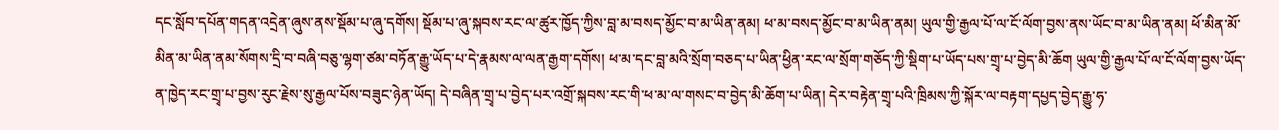དང་སློབ་དཔོན་གདན་འདྲེན་ཞུས་ནས་སྡོམ་པ་ཞུ་དགོས། སྡོམ་པ་ཞུ་སྐབས་རང་ལ་ཚུར་ཁྱོད་ཀྱིས་བླ་མ་བསད་མྱོང་བ་མ་ཡིན་ནམ། ཕ་མ་བསད་མྱོང་བ་མ་ཡིན་ནམ། ཡུལ་གྱི་རྒྱལ་པོ་ལ་ངོ་ལོག་བྱས་ནས་ཡོང་བ་མ་ཡིན་ནམ། ཕོ་མིན་མོ་མིན་མ་ཡིན་ནམ་སོགས་དྲི་བ་བཞི་བཅུ་ལྷག་ཙམ་བཏོན་རྒྱུ་ཡོད་པ་དེ་རྣམས་ལ་ལན་རྒྱག་དགོས། ཕ་མ་དང་བླ་མའི་སྲོག་བཅད་པ་ཡིན་ཕྱིན་རང་ལ་སྲོག་གཅོད་ཀྱི་སྡིག་པ་ཡོད་པས་གྲྭ་པ་བྱེད་མི་ཆོག ཡུལ་གྱི་རྒྱལ་པོ་ལ་ངོ་ལོག་བྱས་ཡོད་ན་ཁྱེད་རང་གྲྭ་པ་བྱས་རུང་རྗེས་སུ་རྒྱལ་པོས་བཟུང་ཉེན་ཡོད། དེ་བཞིན་གྲྭ་པ་བྱེད་པར་འགྲོ་སྐབས་རང་གི་ཕ་མ་ལ་གསང་བ་བྱེད་མི་ཆོག་པ་ཡིན། དེར་བརྟེན་གྲྭ་པའི་ཁྲིམས་ཀྱི་སྐོར་ལ་བརྟག་དཔྱད་བྱེད་རྒྱུ་ཧ་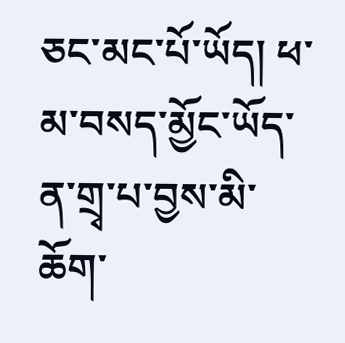ཅང་མང་པོ་ཡོད། ཕ་མ་བསད་མྱོང་ཡོད་ན་གྲྭ་པ་བྱས་མི་ཆོག་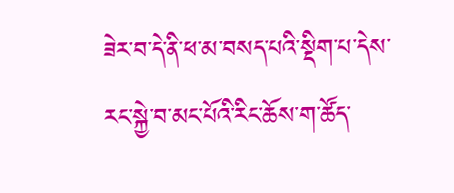ཟེར་བ་དེ་ནི་ཕ་མ་བསད་པའི་སྡིག་པ་དེས་རང་སྐྱེ་བ་མང་པོའི་རིང་ཆོས་ག་ཚོད་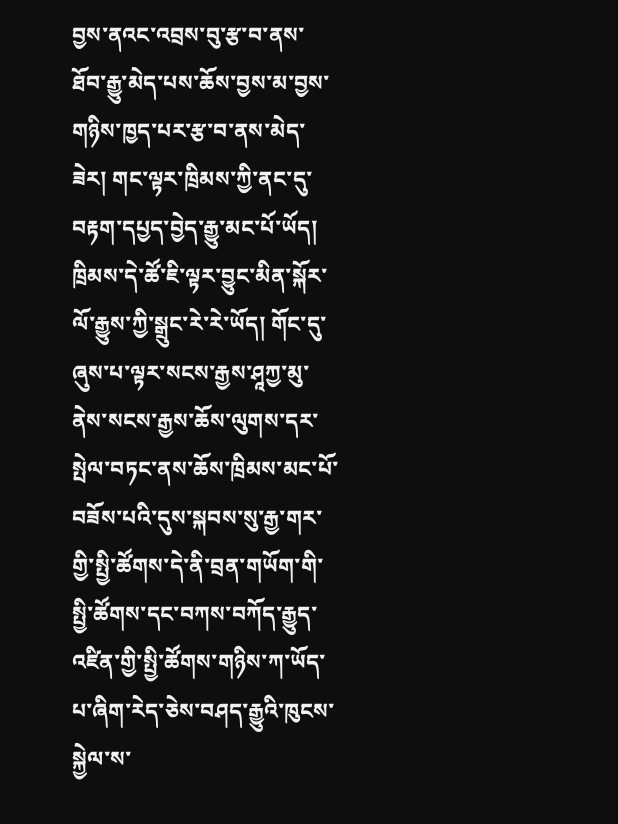བྱས་ནའང་འབྲས་བུ་རྩ་བ་ནས་ཐོབ་རྒྱུ་མེད་པས་ཆོས་བྱས་མ་བྱས་གཉིས་ཁྱད་པར་རྩ་བ་ནས་མེད་ཟེར། གང་ལྟར་ཁྲིམས་ཀྱི་ནང་དུ་བརྟག་དཔྱད་བྱེད་རྒྱུ་མང་པོ་ཡོད། ཁྲིམས་དེ་ཚོ་ཇི་ལྟར་བྱུང་མིན་སྐོར་ལོ་རྒྱུས་ཀྱི་སྒྲུང་རེ་རེ་ཡོད། གོང་དུ་ཞུས་པ་ལྟར་སངས་རྒྱས་ཤཱཀྱ་མུ་ནེས་སངས་རྒྱས་ཆོས་ལུགས་དར་སྤེལ་བཏང་ནས་ཆོས་ཁྲིམས་མང་པོ་བཟོས་པའི་དུས་སྐབས་སུ་རྒྱ་གར་གྱི་སྤྱི་ཚོགས་དེ་ནི་བྲན་གཡོག་གི་སྤྱི་ཚོགས་དང་བཀས་བཀོད་རྒྱུད་འཛིན་གྱི་སྤྱི་ཚོགས་གཉིས་ཀ་ཡོད་པ་ཞིག་རེད་ཅེས་བཤད་རྒྱུའི་ཁུངས་སྐྱེལ་ས་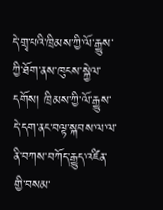དེ་གྲྭ་པའི་ཁྲིམས་ཀྱི་ལོ་རྒྱུས་ཀྱི་ཐོག་ནས་ཁུངས་སྐྱེལ་དགོས། ཁྲིམས་ཀྱི་ལོ་རྒྱུས་དེ་དག་ནང་བལྟ་སྐབས་ལ་ལ་ནི་བཀས་བཀོད་རྒྱུད་འཛིན་གྱི་བསམ་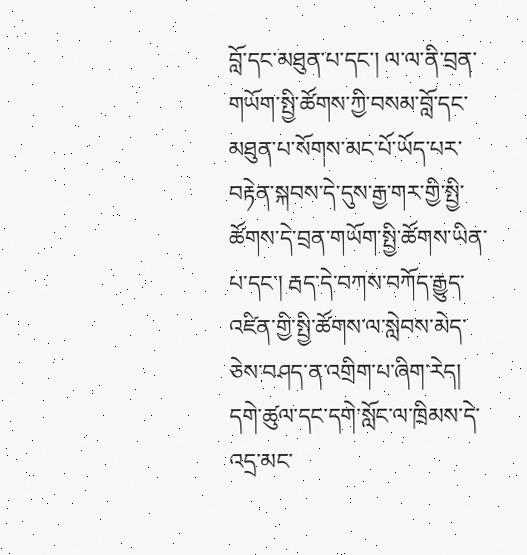བློ་དང་མཐུན་པ་དང་། ལ་ལ་ནི་བྲན་གཡོག་སྤྱི་ཚོགས་ཀྱི་བསམ་བློ་དང་མཐུན་པ་སོགས་མང་པོ་ཡོད་པར་བརྟེན་སྐབས་དེ་དུས་རྒྱ་གར་གྱི་སྤྱི་ཚོགས་དེ་བྲན་གཡོག་སྤྱི་ཚོགས་ཡིན་པ་དང་། རྦད་དེ་བཀས་བཀོད་རྒྱུད་འཛིན་གྱི་སྤྱི་ཚོགས་ལ་སླེབས་མེད་ཅེས་བཤད་ན་འགྲིག་པ་ཞིག་རེད།
དགེ་ཚུལ་དང་དགེ་སློང་ལ་ཁྲིམས་དེ་འདྲ་མང་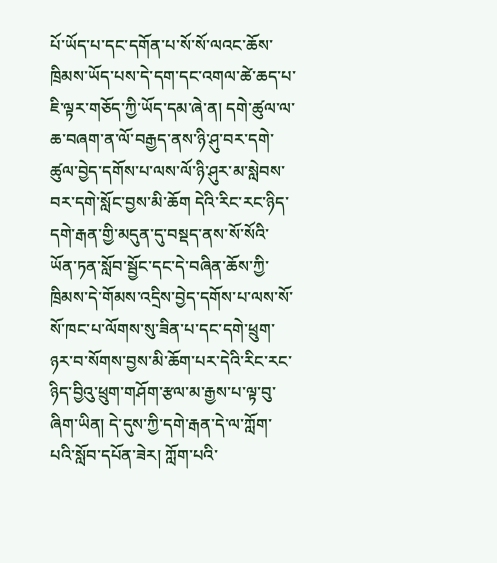པོ་ཡོད་པ་དང་དགོན་པ་སོ་སོ་ལའང་ཆོས་ཁྲིམས་ཡོད་པས་དེ་དག་དང་འགལ་ཚེ་ཆད་པ་ཇི་ལྟར་གཅོད་ཀྱི་ཡོད་དམ་ཞེ་ན། དགེ་ཚུལ་ལ་ཆ་བཞག་ན་ལོ་བརྒྱད་ནས་ཉི་ཤུ་བར་དགེ་ཚུལ་བྱེད་དགོས་པ་ལས་ལོ་ཉི་ཤུར་མ་སླེབས་བར་དགེ་སློང་བྱས་མི་ཆོག དེའི་རིང་རང་ཉིད་དགེ་རྒན་གྱི་མདུན་དུ་བསྡད་ནས་སོ་སོའི་ཡོན་ཏན་སློབ་སྦྱོང་དང་དེ་བཞིན་ཆོས་ཀྱི་ཁྲིམས་དེ་གོམས་འདྲིས་བྱེད་དགོས་པ་ལས་སོ་སོ་ཁང་པ་ལོགས་སུ་ཟིན་པ་དང་དགེ་ཕྲུག་ཉར་བ་སོགས་བྱས་མི་ཆོག་པར་དེའི་རིང་རང་ཉིད་བྱིའུ་ཕྲུག་གཤོག་རྩལ་མ་རྒྱས་པ་ལྟ་བུ་ཞིག་ཡིན། དེ་དུས་ཀྱི་དགེ་རྒན་དེ་ལ་ཀློག་པའི་སློབ་དཔོན་ཟེར། ཀློག་པའི་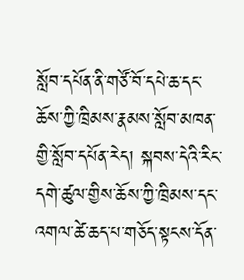སློབ་དཔོན་ནི་གཙོ་བོ་དཔེ་ཆ་དང་ཆོས་ཀྱི་ཁྲིམས་རྣམས་སློབ་མཁན་གྱི་སློབ་དཔོན་རེད། སྐབས་དེའི་རིང་དགེ་ཚུལ་གྱིས་ཆོས་ཀྱི་ཁྲིམས་དང་འགལ་ཚེ་ཆད་པ་གཅོད་སྟངས་དོན་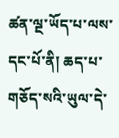ཚན་ལྔ་ཡོད་པ་ལས་དང་པོ་ནི། ཆད་པ་གཅོད་སའི་ཡུལ་དེ་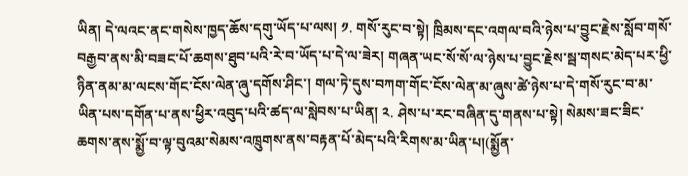ཡིན། དེ་ལའང་ནང་གསེས་ཁྱད་ཆོས་དགུ་ཡོད་པ་ལས། ༡. གསོ་རུང་བ་སྟེ། ཁྲིམས་དང་འགལ་བའི་ཉེས་པ་བྱུང་རྗེས་སློབ་གསོ་བརྒྱབ་ནས་མི་བཟང་པོ་ཆགས་ཐུབ་པའི་རེ་བ་ཡོད་པ་དེ་ལ་ཟེར། གཞན་ཡང་སོ་སོ་ལ་ཉེས་པ་བྱུང་རྗེས་སྦ་གསང་མེད་པར་ཕྱི་ཉིན་ནམ་མ་ལངས་གོང་ངོས་ལེན་ཞུ་དགོས་ཤིང་། གལ་ཏེ་དུས་བཀག་གོང་ངོས་ལེན་མ་ཞུས་ཚེ་ཉེས་པ་དེ་གསོ་རུང་བ་མ་ཡིན་པས་དགོན་པ་ནས་ཕྱིར་འབུད་པའི་ཚད་ལ་སླེབས་པ་ཡིན། ༢. ཤེས་པ་རང་བཞིན་དུ་གནས་པ་སྟེ། སེམས་ཟང་ཟིང་ཆགས་ནས་སྨྱོ་བ་ལྟ་བུའམ་སེམས་འཁྲུགས་ནས་བརྟན་པོ་མེད་པའི་རིགས་མ་ཡིན་པ།(སྨྱོན་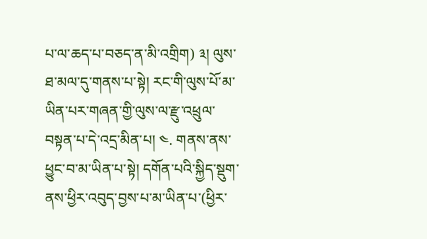པ་ལ་ཆད་པ་བཅད་ན་མི་འགྲིག) ༣། ལུས་ཐ་མལ་དུ་གནས་པ་སྟེ། རང་གི་ལུས་པོ་མ་ཡིན་པར་གཞན་གྱི་ལུས་ལ་རྫུ་འཕྲུལ་བསྟན་པ་དེ་འདྲ་མིན་པ། ༤. གནས་ནས་ཕྱུང་བ་མ་ཡིན་པ་སྟེ། དགོན་པའི་སྐྱིད་སྡུག་ནས་ཕྱིར་འབུད་བྱས་པ་མ་ཡིན་པ་(ཕྱིར་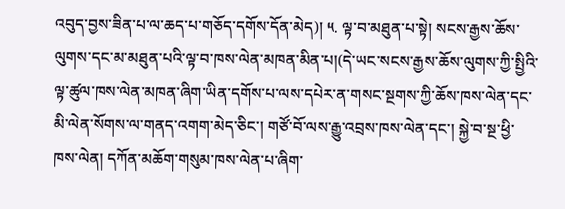འབུད་བྱས་ཟིན་པ་ལ་ཆད་པ་གཅོད་དགོས་དོན་མེད)། ༥. ལྟ་བ་མཐུན་པ་སྟེ། སངས་རྒྱས་ཆོས་ལུགས་དང་མ་མཐུན་པའི་ལྟ་བ་ཁས་ལེན་མཁན་མིན་པ།(དེ་ཡང་སངས་རྒྱས་ཆོས་ལུགས་ཀྱི་སྤྱིའི་ལྟ་ཚུལ་ཁས་ལེན་མཁན་ཞིག་ཡིན་དགོས་པ་ལས་དཔེར་ན་གསང་སྔགས་ཀྱི་ཆོས་ཁས་ལེན་དང་མི་ལེན་སོགས་ལ་གནད་འགག་མེད་ཅིང་། གཙོ་བོ་ལས་རྒྱུ་འབྲས་ཁས་ལེན་དང་། སྐྱེ་བ་སྔ་ཕྱི་ཁས་ལེན། དཀོན་མཆོག་གསུམ་ཁས་ལེན་པ་ཞིག་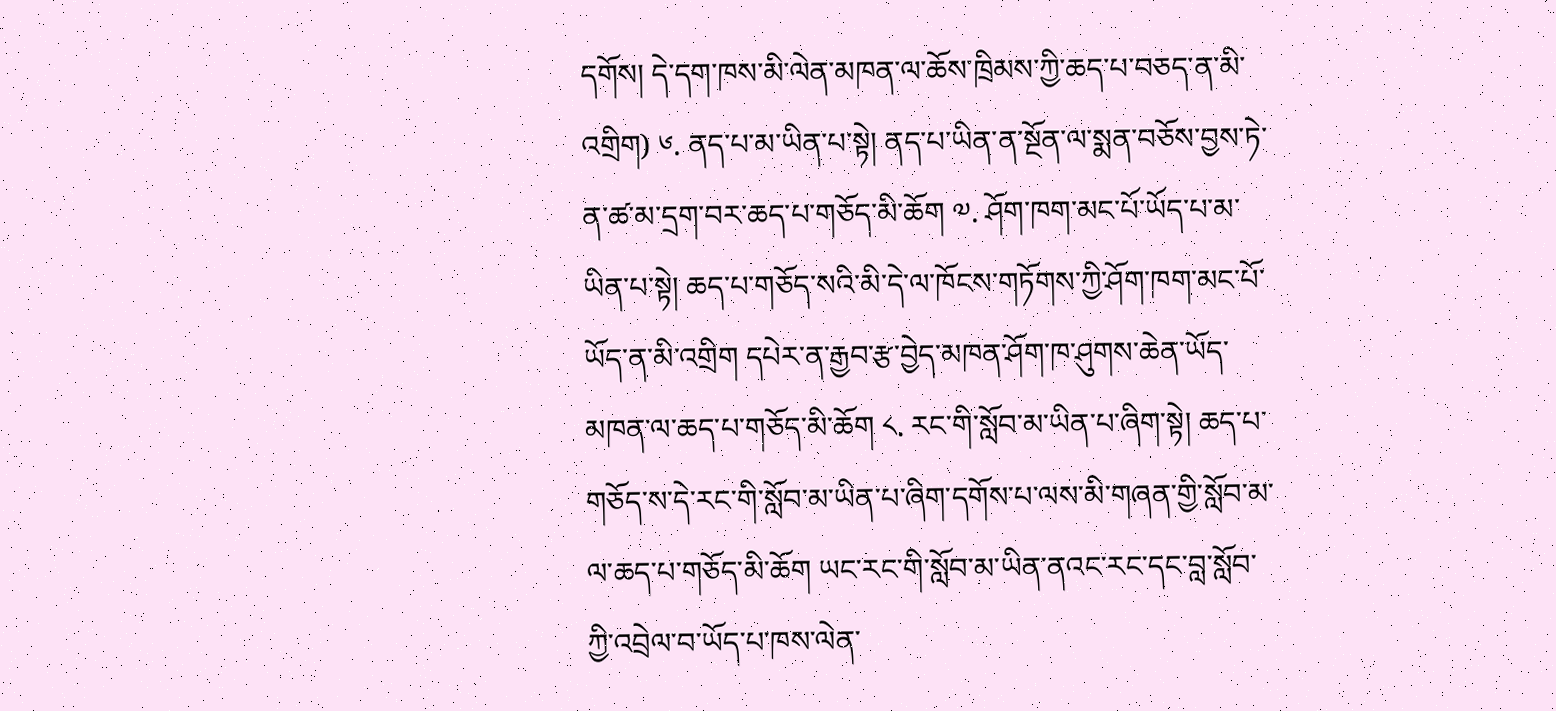དགོས། དེ་དག་ཁས་མི་ལེན་མཁན་ལ་ཆོས་ཁྲིམས་ཀྱི་ཆད་པ་བཅད་ན་མི་འགྲིག) ༦. ནད་པ་མ་ཡིན་པ་སྟེ། ནད་པ་ཡིན་ན་སྔོན་ལ་སྨན་བཅོས་བྱས་ཏེ་ན་ཚ་མ་དྲག་བར་ཆད་པ་གཅོད་མི་ཆོག ༧. ཤོག་ཁག་མང་པོ་ཡོད་པ་མ་ཡིན་པ་སྟེ། ཆད་པ་གཅོད་སའི་མི་དེ་ལ་ཁོངས་གཏོགས་ཀྱི་ཤོག་ཁག་མང་པོ་ཡོད་ན་མི་འགྲིག དཔེར་ན་རྒྱབ་རྩ་བྱེད་མཁན་ཤོག་ཁ་ཤུགས་ཆེན་ཡོད་མཁན་ལ་ཆད་པ་གཅོད་མི་ཆོག ༨. རང་གི་སློབ་མ་ཡིན་པ་ཞིག་སྟེ། ཆད་པ་གཅོད་ས་དེ་རང་གི་སློབ་མ་ཡིན་པ་ཞིག་དགོས་པ་ལས་མི་གཞན་གྱི་སློབ་མ་ལ་ཆད་པ་གཅོད་མི་ཆོག ཡང་རང་གི་སློབ་མ་ཡིན་ནའང་རང་དང་བླ་སློབ་ཀྱི་འབྲེལ་བ་ཡོད་པ་ཁས་ལེན་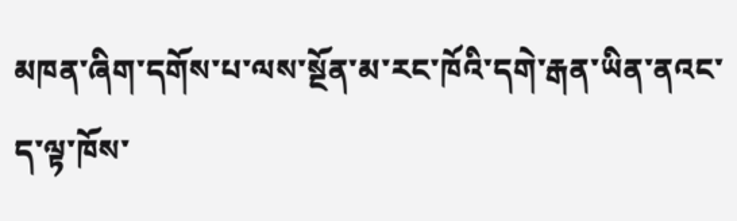མཁན་ཞིག་དགོས་པ་ལས་སྔོན་མ་རང་ཁོའི་དགེ་རྒན་ཡིན་ནའང་ད་ལྟ་ཁོས་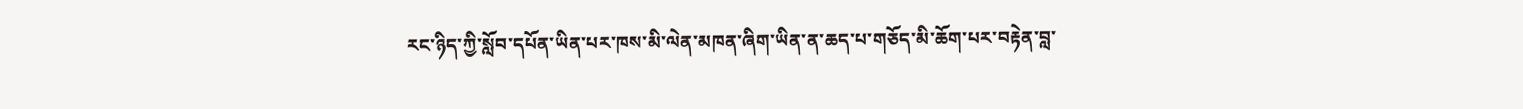རང་ཉིད་ཀྱི་སློབ་དཔོན་ཡིན་པར་ཁས་མི་ལེན་མཁན་ཞིག་ཡིན་ན་ཆད་པ་གཅོད་མི་ཆོག་པར་བརྟེན་བླ་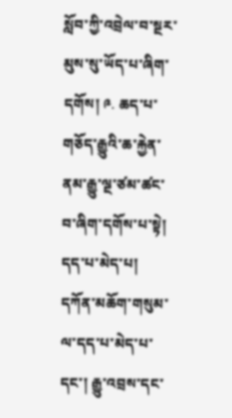སློབ་ཀྱི་འབྲེལ་བ་སྔར་མུས་སུ་ཡོད་པ་ཞིག་དགོས། ༩. ཆད་པ་གཅོད་རྒྱུའི་ཆ་རྐྱེན་ནམ་རྒྱུ་ལྔ་ཙམ་ཚང་བ་ཞིག་དགོས་པ་སྟེ། དད་པ་མེད་པ། དཀོན་མཆོག་གསུམ་ལ་དད་པ་མེད་པ་དང་། རྒྱུ་འབྲས་དང་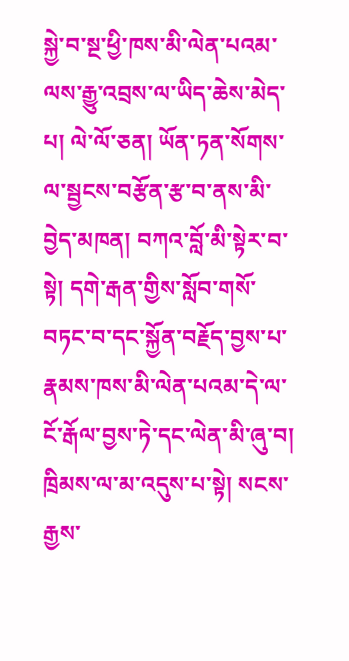སྐྱེ་བ་སྔ་ཕྱི་ཁས་མི་ལེན་པའམ་ལས་རྒྱུ་འབྲས་ལ་ཡིད་ཆེས་མེད་པ། ལེ་ལོ་ཅན། ཡོན་ཏན་སོགས་ལ་སྦྱངས་བརྩོན་རྩ་བ་ནས་མི་བྱེད་མཁན། བཀའ་བློ་མི་སྟེར་བ་སྟེ། དགེ་རྒན་གྱིས་སློབ་གསོ་བཏང་བ་དང་སྐྱོན་བརྗོད་བྱས་པ་རྣམས་ཁས་མི་ལེན་པའམ་དེ་ལ་ངོ་རྒོལ་བྱས་ཏེ་དང་ལེན་མི་ཞུ་བ། ཁྲིམས་ལ་མ་འདུས་པ་སྟེ། སངས་རྒྱས་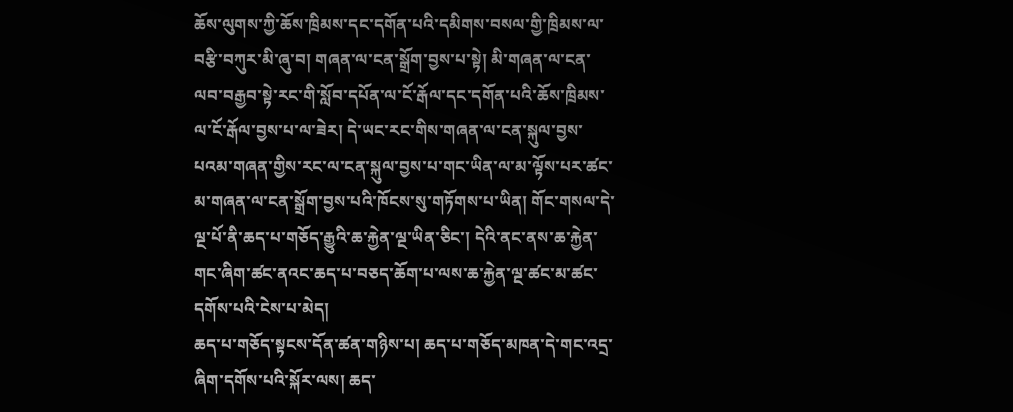ཆོས་ལུགས་ཀྱི་ཆོས་ཁྲིམས་དང་དགོན་པའི་དམིགས་བསལ་གྱི་ཁྲིམས་ལ་བརྩི་བཀུར་མི་ཞུ་བ། གཞན་ལ་ངན་སྒྲོག་བྱས་པ་སྟེ། མི་གཞན་ལ་ངན་ལབ་བརྒྱབ་སྟེ་རང་གི་སློབ་དཔོན་ལ་ངོ་རྒོལ་དང་དགོན་པའི་ཆོས་ཁྲིམས་ལ་ངོ་རྒོལ་བྱས་པ་ལ་ཟེར། དེ་ཡང་རང་གིས་གཞན་ལ་ངན་སྐུལ་བྱས་པའམ་གཞན་གྱིས་རང་ལ་ངན་སྐུལ་བྱས་པ་གང་ཡིན་ལ་མ་ལྟོས་པར་ཚང་མ་གཞན་ལ་ངན་སྒྲོག་བྱས་པའི་ཁོངས་སུ་གཏོགས་པ་ཡིན། གོང་གསལ་དེ་ལྔ་པོ་ནི་ཆད་པ་གཅོད་རྒྱུའི་ཆ་རྐྱེན་ལྔ་ཡིན་ཅིང་། དེའི་ནང་ནས་ཆ་རྐྱེན་གང་ཞིག་ཚང་ནའང་ཆད་པ་བཅད་ཆོག་པ་ལས་ཆ་རྐྱེན་ལྔ་ཚང་མ་ཚང་དགོས་པའི་ངེས་པ་མེད།
ཆད་པ་གཅོད་སྟངས་དོན་ཚན་གཉིས་པ། ཆད་པ་གཅོད་མཁན་དེ་གང་འདྲ་ཞིག་དགོས་པའི་སྐོར་ལས། ཆད་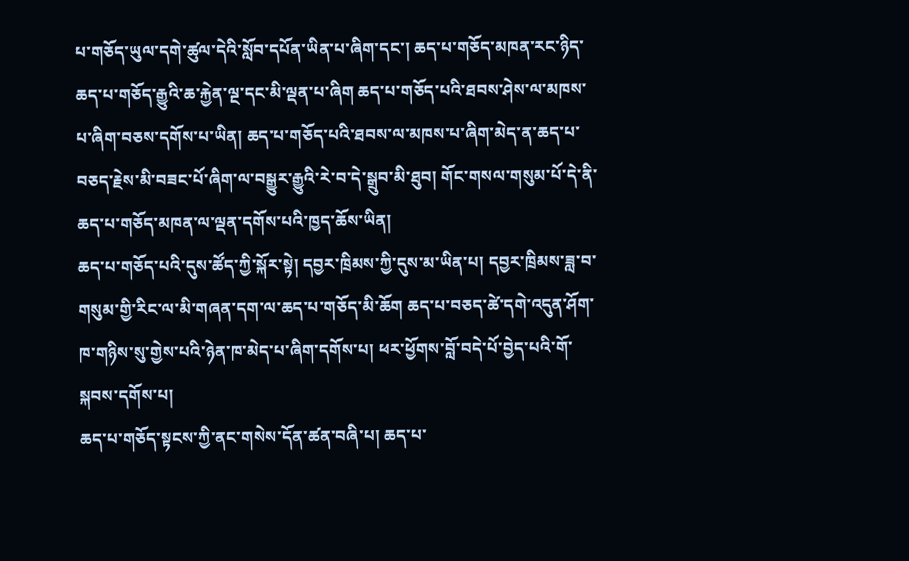པ་གཅོད་ཡུལ་དགེ་ཚུལ་དེའི་སློབ་དཔོན་ཡིན་པ་ཞིག་དང་། ཆད་པ་གཅོད་མཁན་རང་ཉིད་ཆད་པ་གཅོད་རྒྱུའི་ཆ་རྐྱེན་ལྔ་དང་མི་ལྡན་པ་ཞིག ཆད་པ་གཅོད་པའི་ཐབས་ཤེས་ལ་མཁས་པ་ཞིག་བཅས་དགོས་པ་ཡིན། ཆད་པ་གཅོད་པའི་ཐབས་ལ་མཁས་པ་ཞིག་མེད་ན་ཆད་པ་བཅད་རྗེས་མི་བཟང་པོ་ཞིག་ལ་བསྒྱུར་རྒྱུའི་རེ་བ་དེ་སྒྲུབ་མི་ཐུབ། གོང་གསལ་གསུམ་པོ་དེ་ནི་ཆད་པ་གཅོད་མཁན་ལ་ལྡན་དགོས་པའི་ཁྱད་ཆོས་ཡིན།
ཆད་པ་གཅོད་པའི་དུས་ཚོད་ཀྱི་སྐོར་སྟེ། དབྱར་ཁྲིམས་ཀྱི་དུས་མ་ཡིན་པ། དབྱར་ཁྲིམས་ཟླ་བ་གསུམ་གྱི་རིང་ལ་མི་གཞན་དག་ལ་ཆད་པ་གཅོད་མི་ཆོག ཆད་པ་བཅད་ཚེ་དགེ་འདུན་ཤོག་ཁ་གཉིས་སུ་གྱེས་པའི་ཉེན་ཁ་མེད་པ་ཞིག་དགོས་པ། ཕར་ཕྱོགས་བློ་བདེ་པོ་བྱེད་པའི་གོ་སྐབས་དགོས་པ།
ཆད་པ་གཅོད་སྟངས་ཀྱི་ནང་གསེས་དོན་ཚན་བཞི་པ། ཆད་པ་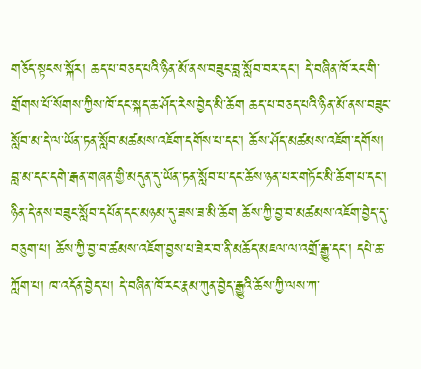གཅོད་སྟངས་སྐོར། ཆད་པ་བཅད་པའི་ཉིན་མོ་ནས་བཟུང་བླ་སློབ་བར་དང་། དེ་བཞིན་ཁོ་རང་གི་གྲོགས་པོ་སོགས་ཀྱིས་ཁོ་དང་སྐད་ཆ་ཤོད་རེས་བྱེད་མི་ཆོག ཆད་པ་བཅད་པའི་ཉིན་མོ་ནས་བཟུང་སློབ་མ་དེ་ལ་ཡོན་ཏན་སློབ་མཚམས་འཇོག་དགོས་པ་དང་། ཆོས་ཤོད་མཚམས་འཇོག་དགོས། བླ་མ་དང་དགེ་རྒན་གཞན་གྱི་མདུན་དུ་ཡོན་ཏན་སློབ་པ་དང་ཆོས་ཉན་པར་གཏོང་མི་ཆོག་པ་དང་། ཉིན་དེ་ནས་བཟུང་སློབ་དཔོན་དང་མཉམ་དུ་ཟས་ཟ་མི་ཆོག ཆོས་ཀྱི་བྱ་བ་མཚམས་འཇོག་བྱེད་དུ་བཅུག་པ། ཆོས་ཀྱི་བྱ་བ་ཚམས་འཇོག་བྱས་པ་ཟེར་བ་ནི་མཆོད་མཇལ་ལ་འགྲོ་རྒྱུ་དང་། དཔེ་ཆ་ཀློག་པ། ཁ་འདོན་བྱེད་པ། དེ་བཞིན་ཁོ་རང་རྣམ་ཀུན་བྱེད་རྒྱུའི་ཆོས་ཀྱི་ལས་ཀ་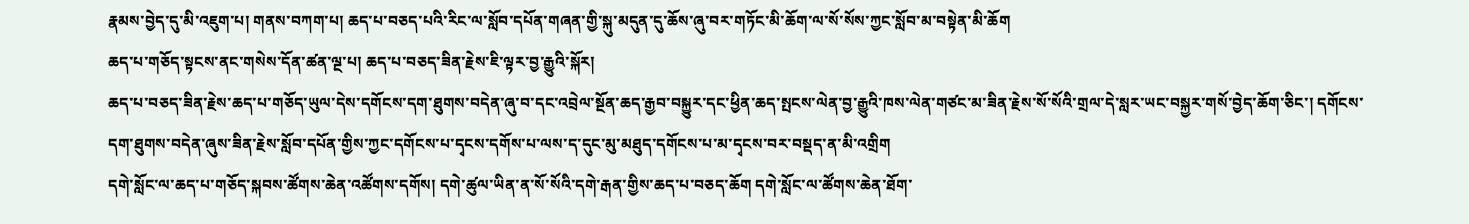རྣམས་བྱེད་དུ་མི་འཇུག་པ། གནས་བཀག་པ། ཆད་པ་བཅད་པའི་རིང་ལ་སློབ་དཔོན་གཞན་གྱི་སྐུ་མདུན་དུ་ཆོས་ཞུ་བར་གཏོང་མི་ཆོག་ལ་སོ་སོས་ཀྱང་སློབ་མ་བསྟེན་མི་ཆོག
ཆད་པ་གཅོད་སྟངས་ནང་གསེས་དོན་ཚན་ལྔ་པ། ཆད་པ་བཅད་ཟིན་རྗེས་ཇི་ལྟར་བྱ་རྒྱུའི་སྐོར།
ཆད་པ་བཅད་ཟིན་རྗེས་ཆད་པ་གཅོད་ཡུལ་དེས་དགོངས་དག་ཐུགས་བདེན་ཞུ་བ་དང་འབྲེལ་སྔོན་ཆད་རྒྱབ་བསྐྱུར་དང་ཕྱིན་ཆད་སྤངས་ལེན་བྱ་རྒྱུའི་ཁས་ལེན་གཙང་མ་ཟིན་རྗེས་སོ་སོའི་གྲལ་དེ་སླར་ཡང་བསྐྱར་གསོ་བྱེད་ཆོག་ཅིང་། དགོངས་དག་ཐུགས་བདེན་ཞུས་ཟིན་རྗེས་སློབ་དཔོན་གྱིས་ཀྱང་དགོངས་པ་དྭངས་དགོས་པ་ལས་ད་དུང་མུ་མཐུད་དགོངས་པ་མ་དྭངས་བར་བསྡད་ན་མི་འགྲིག
དགེ་སློང་ལ་ཆད་པ་གཅོད་སྐབས་ཚོགས་ཆེན་འཚོགས་དགོས། དགེ་ཚུལ་ཡིན་ན་སོ་སོའི་དགེ་རྒན་གྱིས་ཆད་པ་བཅད་ཆོག དགེ་སློང་ལ་ཚོགས་ཆེན་ཐོག་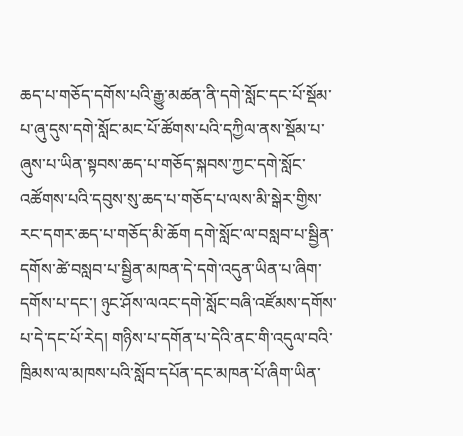ཆད་པ་གཅོད་དགོས་པའི་རྒྱུ་མཚན་ནི་དགེ་སློང་དང་པོ་སྡོམ་པ་ཞུ་དུས་དགེ་སློང་མང་པོ་ཚོགས་པའི་དཀྱིལ་ནས་སྡོམ་པ་ཞུས་པ་ཡིན་སྟབས་ཆད་པ་གཅོད་སྐབས་ཀྱང་དགེ་སློང་འཚོགས་པའི་དབུས་སུ་ཆད་པ་གཅོད་པ་ལས་མི་སྒེར་གྱིས་རང་དགར་ཆད་པ་གཅོད་མི་ཆོག དགེ་སློང་ལ་བསླབ་པ་སྦྱིན་དགོས་ཚེ་བསླབ་པ་སྦྱིན་མཁན་དེ་དགེ་འདུན་ཡིན་པ་ཞིག་དགོས་པ་དང་། ཉུང་ཤོས་ལའང་དགེ་སློང་བཞི་འཛོམས་དགོས་པ་དེ་དང་པོ་རེད། གཉིས་པ་དགོན་པ་དེའི་ནང་གི་འདུལ་བའི་ཁྲིམས་ལ་མཁས་པའི་སློབ་དཔོན་དང་མཁན་པོ་ཞིག་ཡིན་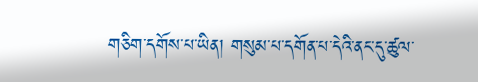གཅིག་དགོས་པ་ཡིན། གསུམ་པ་དགོན་པ་དེའི་ནང་དུ་ཚུལ་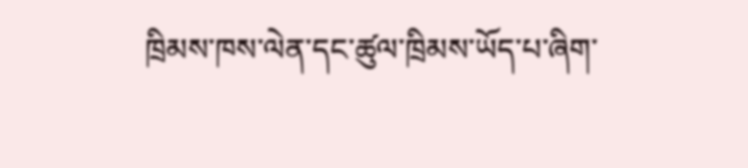ཁྲིམས་ཁས་ལེན་དང་ཚུལ་ཁྲིམས་ཡོད་པ་ཞིག་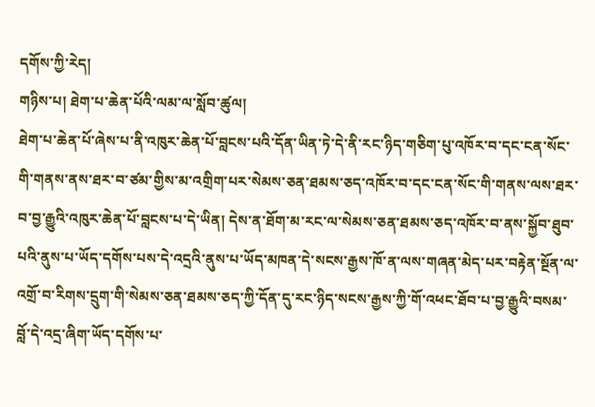དགོས་ཀྱི་རེད།
གཉིས་པ། ཐེག་པ་ཆེན་པོའི་ལམ་ལ་སློབ་ཚུལ།
ཐེག་པ་ཆེན་པོ་ཞེས་པ་ནི་འཁུར་ཆེན་པོ་བླངས་པའི་དོན་ཡིན་ཏེ་དེ་ནི་རང་ཉིད་གཅིག་པུ་འཁོར་བ་དང་ངན་སོང་གི་གནས་ནས་ཐར་བ་ཙམ་གྱིས་མ་འགྲིག་པར་སེམས་ཅན་ཐམས་ཅད་འཁོར་བ་དང་ངན་སོང་གི་གནས་ལས་ཐར་བ་བྱ་རྒྱུའི་འཁུར་ཆེན་པོ་བླངས་པ་དེ་ཡིན། དེས་ན་ཐོག་མ་རང་ལ་སེམས་ཅན་ཐམས་ཅད་འཁོར་བ་ནས་སྐྱོབ་ཐུབ་པའི་ནུས་པ་ཡོད་དགོས་པས་དེ་འདྲའི་ནུས་པ་ཡོད་མཁན་དེ་སངས་རྒྱས་ཁོ་ན་ལས་གཞན་མེད་པར་བརྟེན་སྔོན་ལ་འགྲོ་བ་རིགས་དྲུག་གི་སེམས་ཅན་ཐམས་ཅད་ཀྱི་དོན་དུ་རང་ཉིད་སངས་རྒྱས་ཀྱི་གོ་འཕང་ཐོབ་པ་བྱ་རྒྱུའི་བསམ་བློ་དེ་འདྲ་ཞིག་ཡོད་དགོས་པ་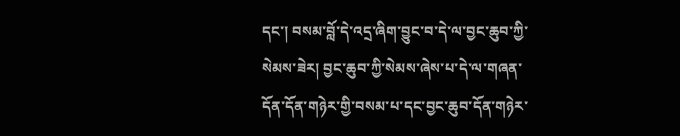དང་། བསམ་བློ་དེ་འདྲ་ཞིག་བྱུང་བ་དེ་ལ་བྱང་ཆུབ་ཀྱི་སེམས་ཟེར། བྱང་ཆུབ་ཀྱི་སེམས་ཞེས་པ་དེ་ལ་གཞན་དོན་དོན་གཉེར་གྱི་བསམ་པ་དང་བྱང་ཆུབ་དོན་གཉེར་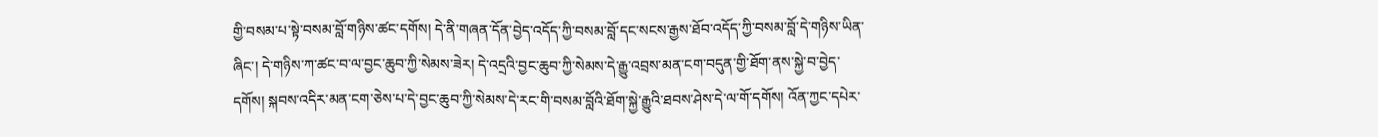གྱི་བསམ་པ་སྟེ་བསམ་བློ་གཉིས་ཚང་དགོས། དེ་ནི་གཞན་དོན་བྱེད་འདོད་ཀྱི་བསམ་བློ་དང་སངས་རྒྱས་ཐོབ་འདོད་ཀྱི་བསམ་བློ་དེ་གཉིས་ཡིན་ཞིང་། དེ་གཉིས་ཀ་ཚང་བ་ལ་བྱང་ཆུབ་ཀྱི་སེམས་ཟེར། དེ་འདྲའི་བྱང་ཆུབ་ཀྱི་སེམས་དེ་རྒྱུ་འབྲས་མན་ངག་བདུན་གྱི་ཐོག་ནས་སྐྱེ་བ་བྱེད་དགོས། སྐབས་འདིར་མན་ངག་ཅེས་པ་དེ་བྱང་ཆུབ་ཀྱི་སེམས་དེ་རང་གི་བསམ་བློའི་ཐོག་སྐྱེ་རྒྱུའི་ཐབས་ཤེས་དེ་ལ་གོ་དགོས། འོན་ཀྱང་དཔེར་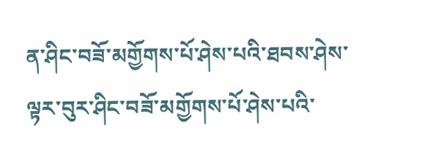ན་ཤིང་བཟོ་མགྱོགས་པོ་ཤེས་པའི་ཐབས་ཤེས་ལྟར་བུར་ཤིང་བཟོ་མགྱོགས་པོ་ཤེས་པའི་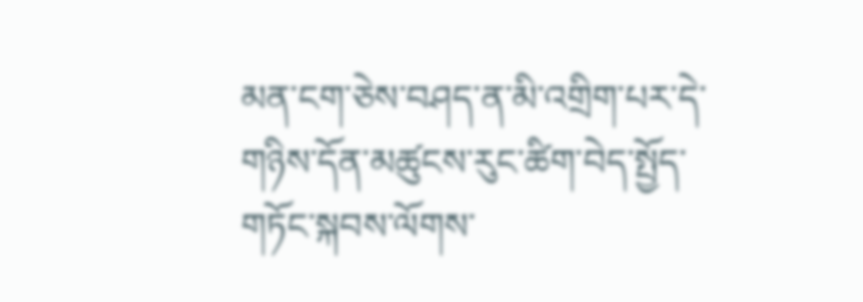མན་ངག་ཅེས་བཤད་ན་མི་འགྲིག་པར་དེ་གཉིས་དོན་མཚུངས་རུང་ཚིག་བེད་སྤྱོད་གཏོང་སྐབས་ལོགས་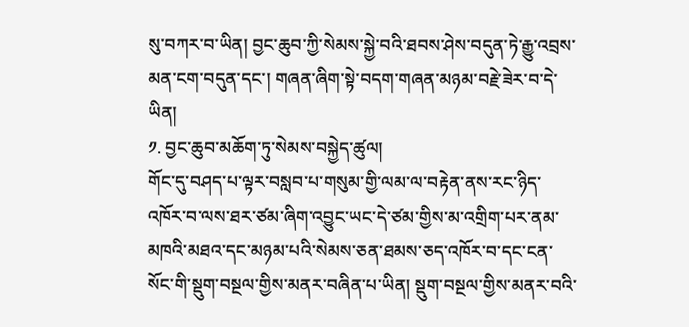སུ་བཀར་བ་ཡིན། བྱང་ཆུབ་ཀྱི་སེམས་སྐྱེ་བའི་ཐབས་ཤེས་བདུན་ཏེ་རྒྱུ་འབྲས་མན་ངག་བདུན་དང་། གཞན་ཞིག་སྟེ་བདག་གཞན་མཉམ་བརྗེ་ཟེར་བ་དེ་ཡིན།
༡. བྱང་ཆུབ་མཆོག་ཏུ་སེམས་བསྐྱེད་ཚུལ།
གོང་དུ་བཤད་པ་ལྟར་བསླབ་པ་གསུམ་གྱི་ལམ་ལ་བརྟེན་ནས་རང་ཉིད་འཁོར་བ་ལས་ཐར་ཙམ་ཞིག་འབྱུང་ཡང་དེ་ཙམ་གྱིས་མ་འགྲིག་པར་ནམ་མཁའི་མཐའ་དང་མཉམ་པའི་སེམས་ཅན་ཐམས་ཅད་འཁོར་བ་དང་ངན་སོང་གི་སྡུག་བསྔལ་གྱིས་མནར་བཞིན་པ་ཡིན། སྡུག་བསྔལ་གྱིས་མནར་བའི་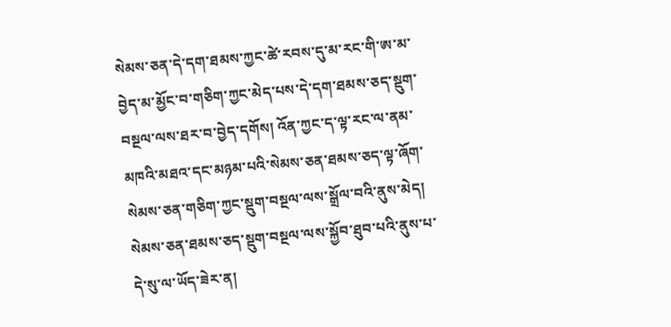སེམས་ཅན་དེ་དག་ཐམས་ཀྱང་ཚེ་རབས་དུ་མ་རང་གི་ཨ་མ་བྱེད་མ་མྱོང་བ་གཅིག་ཀྱང་མེད་པས་དེ་དག་ཐམས་ཅད་སྡུག་བསྔལ་ལས་ཐར་བ་བྱེད་དགོས། འོན་ཀྱང་ད་ལྟ་རང་ལ་ནམ་མཁའི་མཐའ་དང་མཉམ་པའི་སེམས་ཅན་ཐམས་ཅད་ལྟ་ཞོག་སེམས་ཅན་གཅིག་ཀྱང་སྡུག་བསྔལ་ལས་སྒྲོལ་བའི་ནུས་མེད། སེམས་ཅན་ཐམས་ཅད་སྡུག་བསྔལ་ལས་སྐྱོབ་ཐུབ་པའི་ནུས་པ་དེ་སུ་ལ་ཡོད་ཟེར་ན།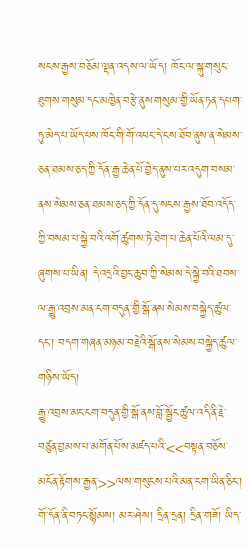སངས་རྒྱས་བཅོམ་ལྡན་འདས་ལ་ཡོད། ཁོང་ལ་སྐུ་གསུང་ཐུགས་གསུམ་དང་མཁྱེན་བརྩེ་ནུས་གསུམ་གྱི་ཡོན་ཏན་དཔག་ཏུ་མེད་པ་ཡོད་པས་ཁོང་གི་གོ་འཕང་དེ་ངས་ཐོབ་ནུས་ན་སེམས་ཅན་ཐམས་ཅད་ཀྱི་དོན་རྒྱ་ཆེན་པོ་བྱེད་ནུས་པར་འདུག་བསམ་ནས་སེམས་ཅན་ཐམས་ཅད་ཀྱི་དོན་དུ་སངས་རྒྱས་ཐོབ་འདོད་ཀྱི་བསམ་པ་སྐྱེ་བའི་འགོ་ཚུགས་ཏེ་ཐེག་པ་ཆེན་པོའི་ལམ་དུ་ཞུགས་པ་ཡིན། དེ་འདྲའི་བྱང་ཆུབ་ཀྱི་སེམས་དེ་སྐྱེ་བའི་ཐབས་ལ་རྒྱུ་འབྲས་མན་ངག་བདུན་གྱི་སྒོ་ནས་སེམས་བསྐྱེད་ཚུལ་དང་། བདག་གཞན་མཉམ་བརྗེའི་སྒོ་ནས་སེམས་བསྐྱེད་ཚུལ་གཉིས་ཡོད།
རྒྱུ་འབྲས་མང་ངག་བདུན་གྱི་སྒོ་ནས་བློ་སྦྱོང་ཚུལ་འདི་ནི་རྗེ་བཙུན་བྱམས་པ་མགོན་པོས་མཛད་པའི་<<བསྟན་བཅོས་མངོན་རྟོགས་རྒྱན་>>ལས་གསུངས་པའི་མན་ངག་ཡིན་ཅིང་། གོ་དོན་ནི་བཏང་སྙོམས། མར་ཤེས། དྲིན་དྲན། དྲིན་གཟོ། ཡིད་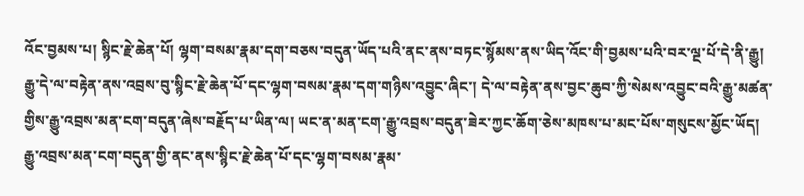འོང་བྱམས་པ། སྙིང་རྗེ་ཆེན་པོ། ལྷག་བསམ་རྣམ་དག་བཅས་བདུན་ཡོད་པའི་ནང་ནས་བཏང་སྙོམས་ནས་ཡིད་འོང་གི་བྱམས་པའི་བར་ལྔ་པོ་དེ་ནི་རྒྱུ། རྒྱུ་དེ་ལ་བརྟེན་ནས་འབྲས་བུ་སྙིང་རྗེ་ཆེན་པོ་དང་ལྷག་བསམ་རྣམ་དག་གཉིས་འབྱུང་ཞིང་། དེ་ལ་བརྟེན་ནས་བྱང་ཆུབ་ཀྱི་སེམས་འབྱུང་བའི་རྒྱུ་མཚན་གྱིས་རྒྱུ་འབྲས་མན་ངག་བདུན་ཞེས་བརྗོད་པ་ཡིན་ལ། ཡང་ན་མན་ངག་རྒྱུ་འབྲས་བདུན་ཟེར་ཀྱང་ཆོག་ཅེས་མཁས་པ་མང་པོས་གསུངས་མྱོང་ཡོད། རྒྱུ་འབྲས་མན་ངག་བདུན་གྱི་ནང་ནས་སྙིང་རྗེ་ཆེན་པོ་དང་ལྷག་བསམ་རྣམ་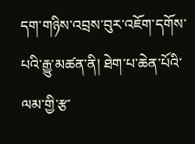དག་གཉིས་འབྲས་བུར་འཇོག་དགོས་པའི་རྒྱུ་མཚན་ནི། ཐེག་པ་ཆེན་པོའི་ལམ་གྱི་རྩ་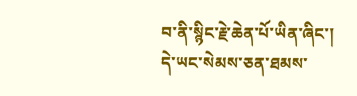བ་ནི་སྙིང་རྗེ་ཆེན་པོ་ཡིན་ཞིང་། དེ་ཡང་སེམས་ཅན་ཐམས་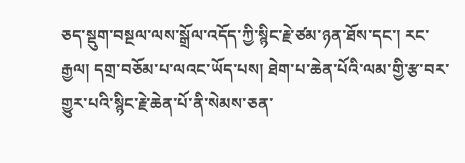ཅད་སྡུག་བསྔལ་ལས་སྒྲོལ་འདོད་ཀྱི་སྙིང་རྗེ་ཙམ་ཉན་ཐོས་དང་། རང་རྒྱལ། དགྲ་བཅོམ་པ་ལའང་ཡོད་པས། ཐེག་པ་ཆེན་པོའི་ལམ་གྱི་རྩ་བར་གྱུར་པའི་སྙིང་རྗེ་ཆེན་པོ་ནི་སེམས་ཅན་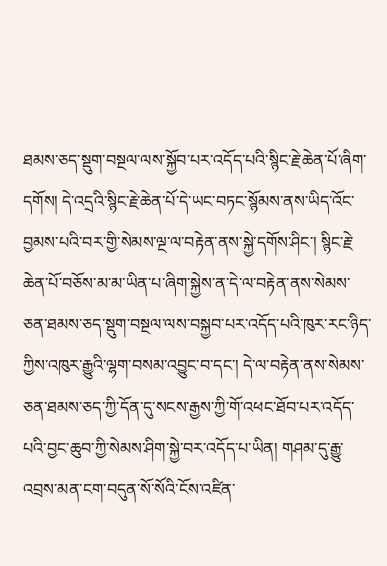ཐམས་ཅད་སྡུག་བསྔལ་ལས་སྐྱོབ་པར་འདོད་པའི་སྙིང་རྗེ་ཆེན་པོ་ཞིག་དགོས། དེ་འདྲའི་སྙིང་རྗེ་ཆེན་པོ་དེ་ཡང་བཏང་སྙོམས་ནས་ཡིད་འོང་བྱམས་པའི་བར་གྱི་སེམས་ལྔ་ལ་བརྟེན་ནས་སྐྱེ་དགོས་ཤིང་། སྙིང་རྗེ་ཆེན་པོ་བཅོས་མ་མ་ཡིན་པ་ཞིག་སྐྱེས་ན་དེ་ལ་བརྟེན་ནས་སེམས་ཅན་ཐམས་ཅད་སྡུག་བསྔལ་ལས་བསྐྱབ་པར་འདོད་པའི་ཁུར་རང་ཉིད་ཀྱིས་འཁུར་རྒྱུའི་ལྷག་བསམ་འབྱུང་བ་དང་། དེ་ལ་བརྟེན་ནས་སེམས་ཅན་ཐམས་ཅད་ཀྱི་དོན་དུ་སངས་རྒྱས་ཀྱི་གོ་འཕང་ཐོབ་པར་འདོད་པའི་བྱང་ཆུབ་ཀྱི་སེམས་ཤིག་སྐྱེ་བར་འདོད་པ་ཡིན། གཤམ་དུ་རྒྱུ་འབྲས་མན་ངག་བདུན་སོ་སོའི་ངོས་འཛིན་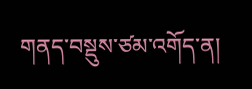གནད་བསྡུས་ཙམ་འགོད་ན།